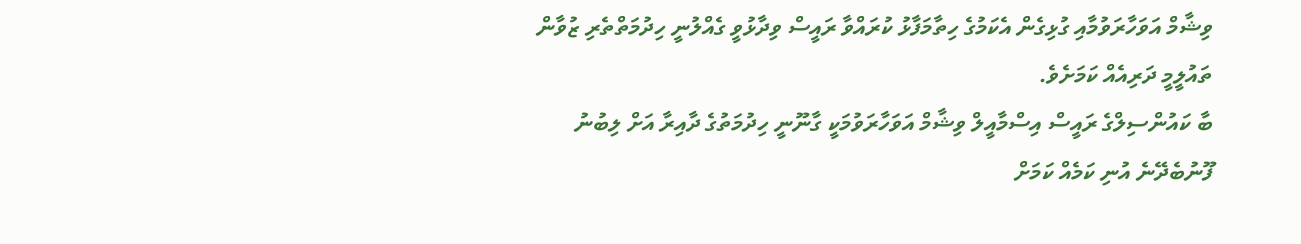ވިޝާމް އަވަހާރަވުމާއި ގުޅިގެން އެކަމުގެ ހިތާމަފާޅު ކުރައްވާ ރައީސް ވިދާޅުވީ ގެއްލުނީ ހިދުމަތްތެރި ޒުވާން ތައުލީމީ ދަރިއެއް ކަމަށެވެ.
ބާ ކައުންސިލްގެ ރައީސް އިސްމާއީލް ވިޝާމް އަވަހާރަވުމަކީ ގާނޫނީ ހިދުމަތުގެ ދާއިރާ އަށް ލިބުނު ފޫނުބެދޭނެ އުނި ކަމެއް ކަމަށް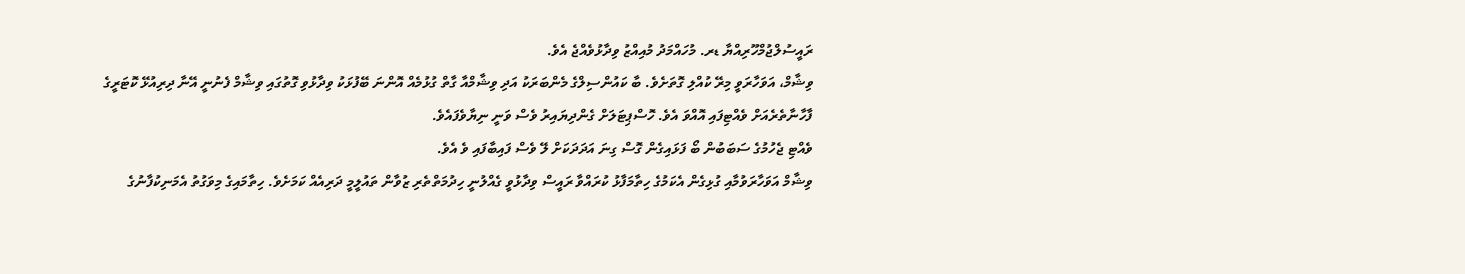ރައީސުލްޖުމްހޫރިއްޔާ ޑރ. މުހައްމަދު މުއިއްޒު ވިދާޅުވެއްޖެ އެވެ.
ވިޝާމް، އަވަހާރަވީ މިރޭ ކުއްލި ގޮތަށެވެ. ބާ ކައުންސިލްގެ މެންބަރަކު އަދި ވިޝާމްއާ ގާތް ގުޅުމެއް އޮންނަ ބޭފުޅަކު ވިދާޅުވި ގޮތުގައި ވިޝާމް ފެނުނީ އޭނާ ދިރިއުޅޭ ކޮޓަރީގެ ފާހާނާތެރެއަށް ވެއްޓިފައި އޮއްވަ އެވެ. ހޮސްޕިޓަލަށް ގެންދިޔައިރު ވެސް ވަނީ ނިޔާވެފައެވެ.
ވެއްޓި ޖެހުމުގެ ސަބަބުން ބޯ ފަޅައިގެން ގޮސް ގިނަ އަދަދަކަށް ލޭ ވެސް ފައިބާފައި ވެ އެވެ.
ވިޝާމް އަވަހާރަވުމާއި ގުޅިގެން އެކަމުގެ ހިތާމަފާޅު ކުރައްވާ ރައީސް ވިދާޅުވީ ގެއްލުނީ ހިދުމަތްތެރި ޒުވާން ތައުލީމީ ދަރިއެއް ކަމަށެވެ. ހިތާމައިގެ މިވަގުތު އެމަނިކުފާނުގެ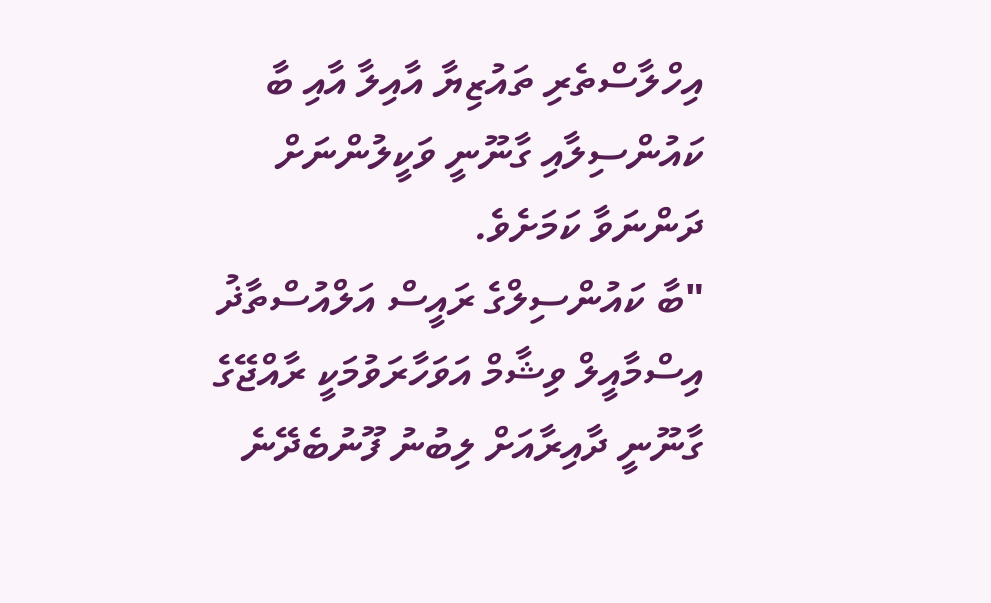އިހްލާސްތެރި ތައުޒިޔާ އާއިލާ އާއި ބާ ކައުންސިލާއި ގާނޫނީ ވަކީލުންނަށް ދަންނަވާ ކަމަށެވެ.
"ބާ ކައުންސިލްގެ ރައީސް އަލްއުސްތާޛު އިސްމާއީލް ވިޝާމް އަވަހާރަވުމަކީ ރާއްޖޭގެ ގާނޫނީ ދާއިރާއަށް ލިބުނު ފޫނުބެދޭނެ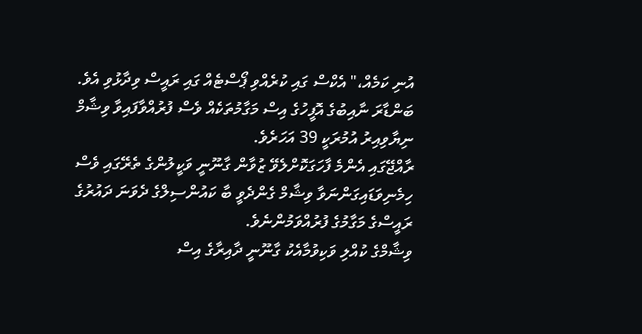އުނި ކަމެއް،" އެކްސް ގައި ކުރެއްވި ޕޯސްޓެއް ގައި ރައީސް ވިދާޅުވި އެވެ.
ބަންޑާރަ ނާއިބުގެ އޮފީހުގެ އިސް މަގާމުތަކެއް ވެސް ފުރުއްވާފައިވާ ވިޝާމް ނިޔާވިއިރު އުމުރަކީ 39 އަހަރެވެ.
ރާއްޖޭގައި އެންމެ ފާހަގަކޮށްލެވޭ ޒުވާން ގާނޫނީ ވަކީލުންގެ ތެރޭގައި ވެސް ހިމެނިވަޑައިގަންނަވާ ވިޝާމް ގެންދެވީ ބާ ކައުންސިލްގެ ދެވަނަ ދައުރުގެ ރައީސްގެ މަގާމުގެ ފުރުއްވަމުންނެވެ.
ވިޝާމްގެ ކުއްލި ވަކިވުމާއެކު ގާނޫނީ ދާއިރާގެ އިސް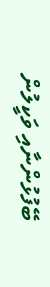ބޭފުޅުންނާއި ވަކީލުން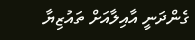ގެންދަނީ އާއިލާއަށް ތައުޒިޔާ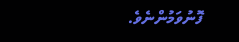ފޮނުވަމުންނެވެ.